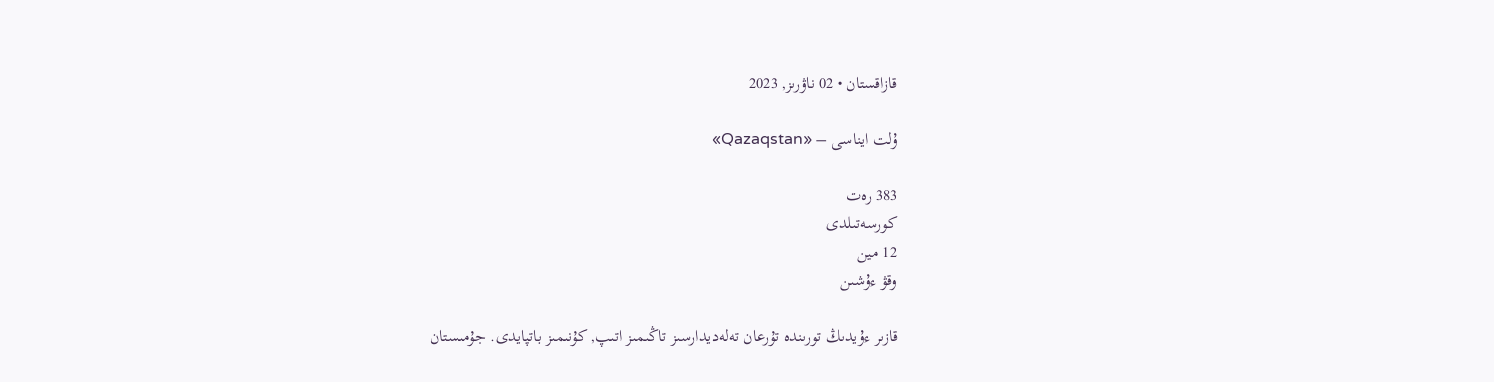قازاقستان • 02 ناۋرىز, 2023

ۇلت ايناسى – «Qazaqstan»

383 رەت
كورسەتىلدى
12 مين
وقۋ ءۇشىن

قازىر ءۇيدىڭ تورىندە تۇرعان تەلەديدارسىز تاڭىمىز اتىپ, كۇنىمىز باتپايدى. جۇمىستان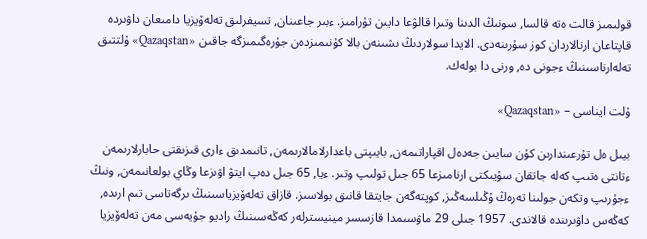قولىمىز قالت ەتە قالسا, سونىڭ الدىنا وتىرا قالۋعا دايىن تۇرامىز. ءبىر جاعىنان, تسيفرلىق تەلەۆيزيا دامىعان داۋىردە قاپتاعان ارنالاردان كوز سۇرىنەدى. الايدا سولاردىڭ ىشىنەن بالا كۇنىمىزدەن جۇرەگىمىزگە جاقىن «Qazaqstan» ۇلتتىق تەلەارناسىنىڭ ءجونى دە, ورنى دا بولەك.

ۇلت ايناسى – «Qazaqstan»

بيىل ەل تۇرعىندارىن كۇن سايىن جەدەل اقپاراتىمەن, بايىپتى باعدارلامالارىمەن, تانىمدىق ءارى قىزىقتى حابارلارىمەن ءتانتى ەتىپ كەلە جاتقان سۇيىكتى ارنامىزعا 65 جىل تولىپ وتىر. ءيا, 65 جىل دەپ ايتۋ اۋىزعا وڭاي بولعانىمەن, ونىڭ ءجۇرىپ وتكەن جولىنا تەرەڭ ۇڭىلسەڭىز, كوپتەگەن جايتقا قانىق بولاسىز. قازاق تەلەۆيزياسىنىڭ ىرگەتاسى تىم ارىدە, كەڭەس داۋىرىندە قالاندى. 1957 جىلى 29 ماۋسىمدا قازسسر مينيسترلەر كەڭەسىنىڭ راديو جۇيەسى مەن تەلەۆيزيا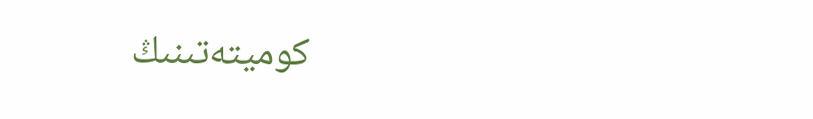كوميتەتىنىڭ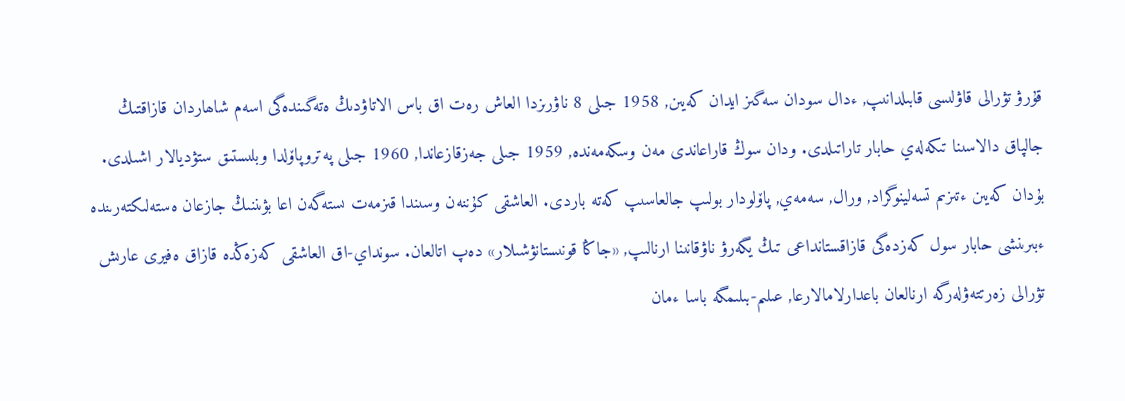قۇرۋ تۋرالى قاۋلىسى قابىلدانىپ, ءدال سودان سەگىز ايدان كەيىن, 1958 جىلى 8 ناۋرىزدا العاش رەت اق باس الاتاۋدىڭ ەتەگىندەگى اسەم شاھاردان قازاقتىڭ جالپاق دالاسىنا تىكەلەي حابار تاراتىلدى. ودان سوڭ قاراعاندى مەن وسكەمەندە, 1959 جىلى جەزقازعاندا, 1960 جىلى پەتروپاۆلدا وبلىستىق ستۋديالار اشىلدى. بۇدان كەيىن ءتىزىم تسەلينوگراد, ورال, سەمەي, پاۆلودار بولىپ جالعاسىپ كەتە باردى. العاشقى كۇننەن وسىندا قىزمەت ىستەگەن اعا بۋىننىڭ جازعان ەستەلىكتەرىندە ءبىرىنشى حابار سول كەزدەگى قازاقستانداعى تىڭ يگەرۋ ناۋقانىنا ارنالىپ, «جاڭا قونىستانۋشىلار» دەپ اتالعان. سونداي-اق العاشقى كەزەڭدە قازاق ەفيرى عارىش تۋرالى زەرتتەۋلەرگە ارنالعان باعدارلامالارعا, عىلىم-بىلىمگە باسا ءمان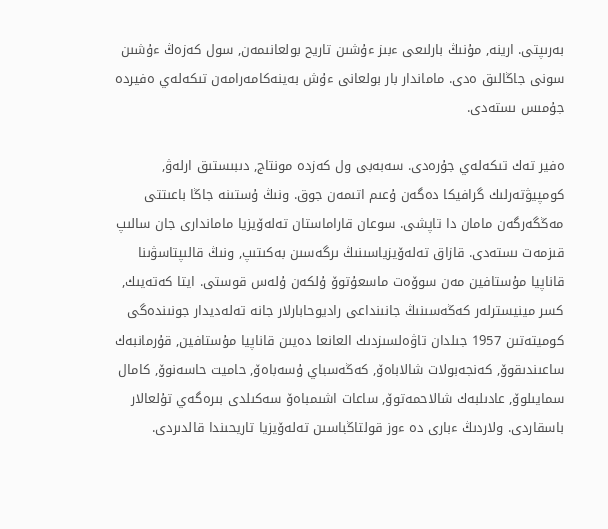بەرىپتى. ارينە, مۇنىڭ بارلىعى ءبىز ءۇشىن تاريح بولعانىمەن, سول كەزەڭ ءۇشىن سونى جاڭالىق ەدى. ماماندار بار بولعانى ءۇش بەينەكامەرامەن تىكەلەي ەفيردە جۇمىس ىستەدى.

ەفير تەك تىكەلەي جۇرەدى. سەبەبى ول كەزدە مونتاج, دىبىستىق ارلەۋ, كومپيۋتەرلىك گرافيكا دەگەن ۇعىم اتىمەن جوق. ونىڭ ۇستىنە جاڭا باعىتتى مەڭگەرگەن مامان دا تاپشى. سوعان قاراماستان تەلەۆيزيا ماماندارى جان سالىپ قىزمەت ىستەدى. قازاق تەلەۆيزياسىنىڭ ىرگەسىن بەكىتىپ, ونىڭ قالىپتاسۋىنا قاناپيا مۇستافين مەن سوۆەت ماسعۇتوۆ ۇلكەن ۇلەس قوستى. ايتا كەتەيىك, كسر مينيسترلەر كەڭەسىنىڭ جانىنداعى راديوحابارلار جانە تەلەديدار جونىندەگى كوميتەتىن 1957 جىلدان تاۋەلسىزدىك العانعا دەيىن قاناپيا مۇستافين, قۇرمانبەك ساعىندىقوۆ, كەنجەبولات شالاباەۆ, كەڭەسباي ۇسەباەۆ, حاميت حاسەنوۆ, كامال سمايىلوۆ, عادىلبەك شالاحمەتوۆ, ساعات اشىمباەۆ سەكىلدى بىرەگەي تۇلعالار باسقاردى. ولاردىڭ ءبارى دە ءوز قولتاڭباسىن تەلەۆيزيا تاريحىندا قالدىردى.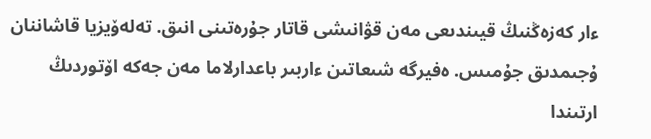ءار كەزەڭنىڭ قيىندىعى مەن قۋانىشى قاتار جۇرەتىنى انىق. تەلەۆيزيا قاشاننان ۇجىمدىق جۇمىس. ەفيرگە شىعاتىن ءاربىر باعدارلاما مەن جەكە اۆتوردىڭ ارتىندا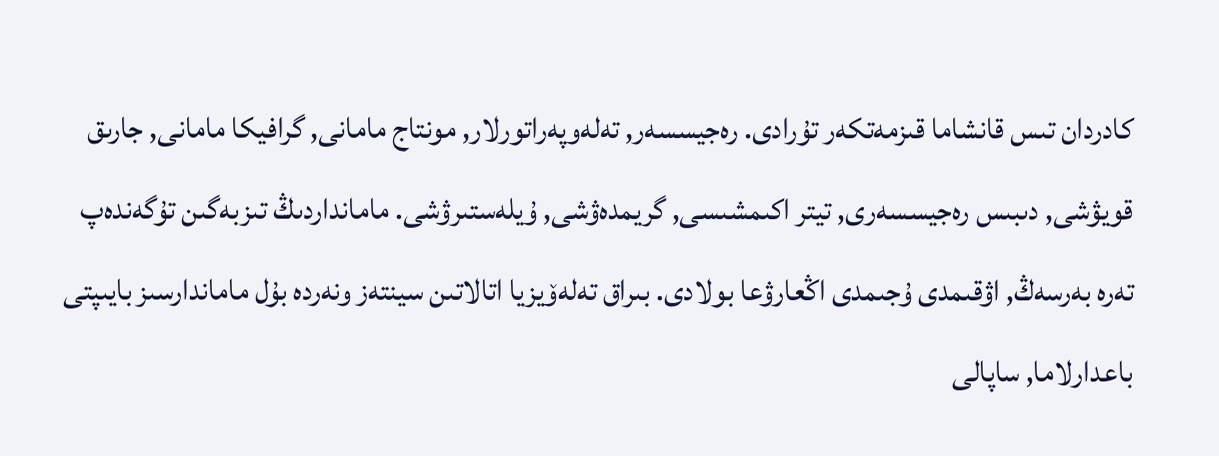كادردان تىس قانشاما قىزمەتكەر تۇرادى. رەجيسسەر, تەلەوپەراتورلار, مونتاج مامانى, گرافيكا مامانى, جارىق قويۋشى, دىبىس رەجيسسەرى, تيتر اكىمشىسى, گريمدەۋشى, ۇيلەستىرۋشى. مامانداردىڭ تىزبەگىن تۇگەندەپ تەرە بەرسەڭ, اۋقىمدى ۇجىمدى اڭعارۋعا بولادى. بىراق تەلەۆيزيا اتالاتىن سينتەز ونەردە بۇل ماماندارسىز بايىپتى باعدارلاما, ساپالى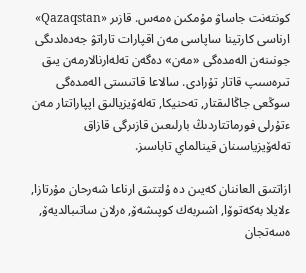كونتەنت جاساۋ مۇمكىن ەمەس. قازىر «Qazaqstan» ارناسى كارتينا ساپاسى مەن اقپارات تاراتۋ جەدەلدىگى جونىنەن الەمدەگى «مەن» دەگەن تەلەارنالارمەن يىق تىرەسىپ قاتار تۇرادى. سالاعا قاتىستى الەمدەگى سوڭعى جاڭالىقتار, تەحنيكا, تەلەۆيزيالىق اپپاراتتار مەن ءتۇرلى فورماتتاردىڭ بارلىعىن قازىرگى قازاق تەلەۆيزياسىنان قينالماي تاباسىز.

ازاتتىق العاننان كەيىن دە ۇلتتىق ارناعا شەرحان مۇرتازا, ءلايلا بەكەتوۆا, اشىربەك كوپىشەۆ, ەرلان ساتىبالديەۆ, ەسەتجان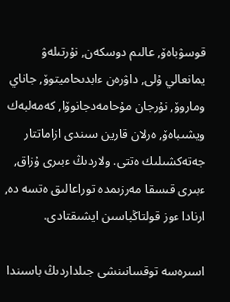قوسۋباەۆ, عالىم دوسكەن, نۇرتىلەۋ يمانعالي ۇلى, داۋرەن ءابدىحاميتوۆ, جاناي وماروۆ, نۇرجان مۇحامەدجانوۆا, كەمەلبەك ويشىباەۆ, ەرلان قارين سىندى ازاماتتار جەتەكشىلىك ەتتى. ولاردىڭ ءبىرى ۇزاق, ءبىرى قىسقا مەرزىمدە توراعالىق ەتسە دە, ارنادا ءوز قولتاڭباسىن ايشىقتادى.

اسىرەسە توقسانىنشى جىلداردىڭ باسىندا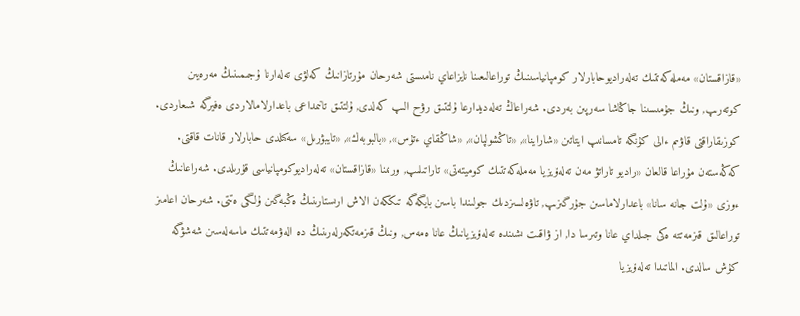«قازاقستان» مەملەكەتتىك تەلەراديوحابارلار كومپانياسىنىڭ توراعالىعىنا نايزاعاي نامىستى شەرحان مۇرتازانىڭ كەلۋى تەلەارنا ۇجىمىنىڭ مەرەيىن كوتەرىپ, ونىڭ جۇمىسىنا جاڭاشا سەرپىن بەردى. شەراعاڭ تەلەديدارعا ۇلتتىق رۋح الىپ كەلدى, ۇلتتىق تانىمداعى باعدارلامالاردى ەفيرگە شىعاردى. كوزىقاراقتى قاۋىم ءالى كۇنگە تامسانىپ ايتاتىن «شاراينا», «تاڭشولپان», «شاڭقاي ءتۇس», «بالبوبەك», «تايبۋرىل» سەكىلدى حابارلار قانات قاقتى. كەڭەستەن مۇراعا قالعان «راديو تاراتۋ مەن تەلەۆيزيا مەملەكەتتىك كوميتەتى» تاراتىلىپ, ورنىنا «قازاقستان» تەلەراديوكومپانياسى قۇرىلدى. شەراعانىڭ ءوزى «ۇلت جانە سانا» باعدارلاماسىن جۇرگىزىپ, تاۋەلسىزدىك جولىندا باسىن بايگەگە تىككەن الاش ارىستارىنىڭ ەڭبەگىن ۇلگى ەتتى. شەرحان اعامىز توراعالىق قىزمەتتە ەكى جىلداي عانا وتىرسا دا, از ۋاقىت ىشىندە تەلەۆيزيانىڭ عانا ەمەس, ونىڭ قىزمەتكەرلەرىنىڭ دە الەۋمەتتىك ماسەلەسىن شەشۋگە كۇش سالدى. الماتىدا تەلەۆيزيا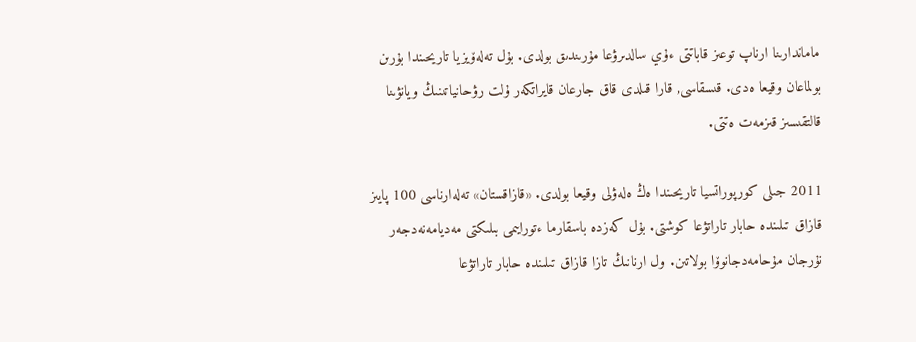ماماندارىنا ارناپ توعىز قاباتتى ءۇي سالدىرۋعا مۇرىندىق بولدى. بۇل تەلەۆيزيا تاريحىندا بۇرىن بولماعان وقيعا ەدى. قىسقاسى, قارا قىلدى قاق جارعان قايراتكەر ۇلت رۋحانياتىنىڭ ويانۋىنا قالتقىسىز قىزمەت ەتتى.

2011 جىلى كورپوراتسيا تاريحىندا ەڭ ەلەۋلى وقيعا بولدى. «قازاقستان» تەلەارناسى 100 پايىز قازاق تىلىندە حابار تاراتۋعا كوشتى. بۇل كەزدە باسقارما ءتورايىمى بىلىكتى مەديامەنەدجەر نۇرجان مۇحامەدجانوۆا بولاتىن. ول ارنانىڭ تازا قازاق تىلىندە حابار تاراتۋعا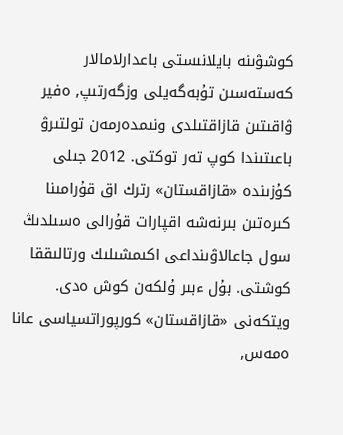كوشۋىنە بايلانىستى باعدارلامالار كەستەسىن تۇبەگەيلى وزگەرتىپ, ەفير ۋاقىتىن قازاقتىلدى ونىمدەرمەن تولتىرۋ باعىتىندا كوپ تەر توكتى. 2012 جىلى كۇزىندە «قازاقستان» رترك اق قۇرامىنا كىرەتىن بىرنەشە اقپارات قۇرالى ەسىلدىڭ سول جاعالاۋىنداعى اكىمشىلىك ورتالىققا كوشتى. بۇل ءبىر ۇلكەن كوش ەدى. ويتكەنى «قازاقستان» كورپوراتسياسى عانا ەمەس,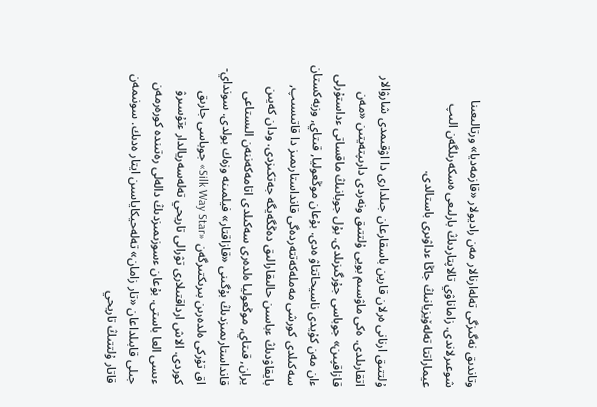وتاندىق نەگىزگى تەلەارنالار مەن راديولار «قازمەديا» ورتالىعىنا شوعىرلاندى. زاماناۋي تالاپتاردىڭ بارلىعى ەسكەرىلگەن الىپ عيماراتتا تەلەۆيزيانىڭ جاڭا ءداۋىرى باستالدى.

ۇلتتىق ارنانى ەرلان قارين باسقارعان جىلدارى دا اۋقىمدى شارۋالار اتقارىلدى. ەكى ماۋسىم بويى ۇلتتىق ونەردى دارىپتەيتىن «مەن قازاقپىن» جوباسى جۇرگىزىلدى. بۇل جوبانىڭ ماقساتى ءداستۇرلى ءان مەن كۇيدى ناسيحاتتاۋ ەدى. بۇعان موڭعوليا, قىتاي, وزبەكستان سەكىلدى كورشى مەملەكەتتەردەگى قانداستارىمىز دا قاتىسىپ, بايقاۋدىڭ ءباسىن حالىقارالىق دەڭگەيگە جەتكىزدى. ودان كەيىن يران, قىتاي, موڭعوليا ەلدەرى سەكىلدى اتامەكەننەن الىستاعى قانداستارىمىزدىڭ بۇگىنى «قازاقتار» فيلمىنە وزەك بولدى. سونداي-اق تۇركى ەلدەرىن بىرىكتىرگەن «Silk Way Star» جوباسى جارىق كوردى. الاش ارداقتىلارى تۋرالى تاريحي تەلەسەريالدار ءتۇسىرۋ ءىسى العا باستى. بۇعان ءسوزىمىزدىڭ دالەلى رەتىندە كورەرمەن جىلى قابىلداعان «تار زامان» تەلەحيكاياسىن ايتار ەدىك. سونىمەن قاتار ۇلتتىڭ تاريحي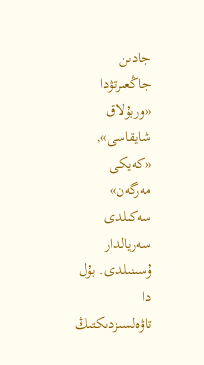جادىن جاڭعىرتۋدا «وربۇلاق شايقاسى», «كەيكى مەرگەن» سەكىلدى سەريالدار ۇسىنىلدى. بۇل دا تاۋەلسىزدىكتىڭ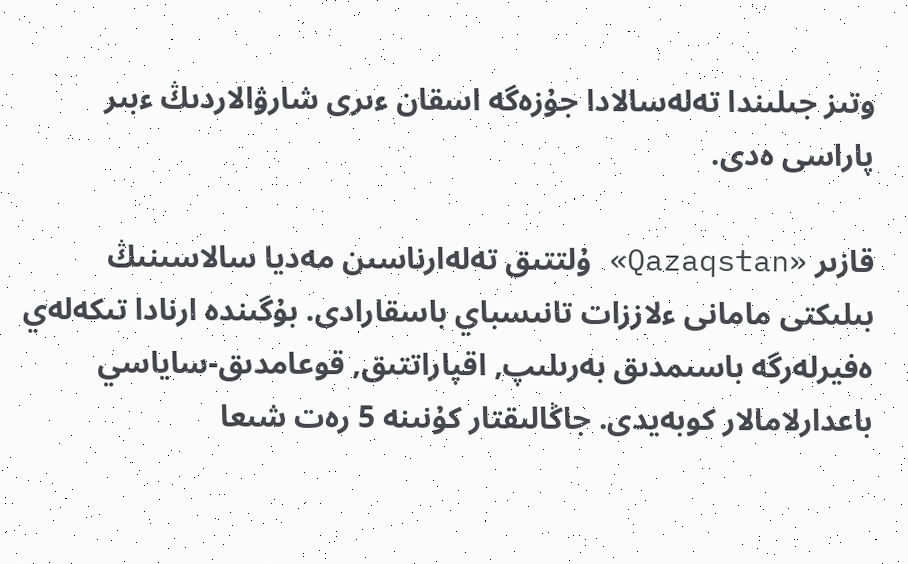وتىز جىلىندا تەلەسالادا جۇزەگە اسقان ءىرى شارۋالاردىڭ ءبىر پاراسى ەدى.

قازىر «Qazaqstan» ۇلتتىق تەلەارناسىن مەديا سالاسىنىڭ بىلىكتى مامانى ءلاززات تانىسباي باسقارادى. بۇگىندە ارنادا تىكەلەي ەفيرلەرگە باسىمدىق بەرىلىپ, اقپاراتتىق, قوعامدىق-ساياسي باعدارلامالار كوبەيدى. جاڭالىقتار كۇنىنە 5 رەت شىعا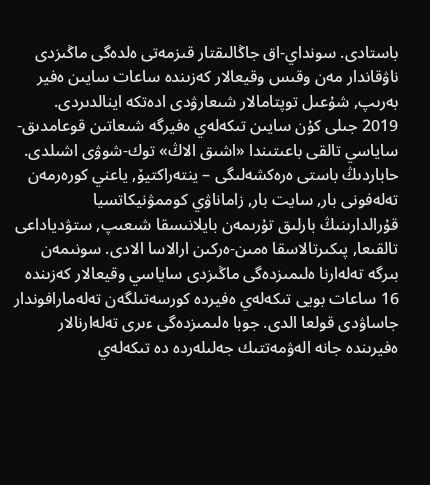باستادى. سونداي-اق جاڭالىقتار قىزمەتى ەلدەگى ماڭىزدى ناۋقاندار مەن وقىس وقيعالار كەزىندە ساعات سايىن ەفير بەرىپ, شۇعىل توپتامالار شىعارۋدى ادەتكە اينالدىردى. 2019 جىلى كۇن سايىن تىكەلەي ەفيرگە شىعاتىن قوعامدىق-ساياسي تالقى باعىتىندا «اشىق الاڭ» توك-شوۋى اشىلدى. حاباردىڭ باستى ەرەكشەلىگى – ينتەراكتيۆ, ياعني كورەرمەن تەلەفونى بار, سايت بار, زاماناۋي كوممۋنيكاتسيا قۇرالدارىنىڭ بارلىق تۇرىمەن بايلانىسقا شىعىپ, ستۋدياداعى تالقىعا, پىكىرتالاسقا ەمىن-ەركىن ارالاسا الادى. سونىمەن بىرگە تەلەارنا ەلىمىزدەگى ماڭىزدى ساياسي وقيعالار كەزىندە 16 ساعات بويى تىكەلەي ەفيردە كورسەتىلگەن تەلەمارافوندار جاساۋدى قولعا الدى. جوبا ەلىمىزدەگى ءىرى تەلەارنالار ەفيرىندە جانە الەۋمەتتىك جەلىلەردە دە تىكەلەي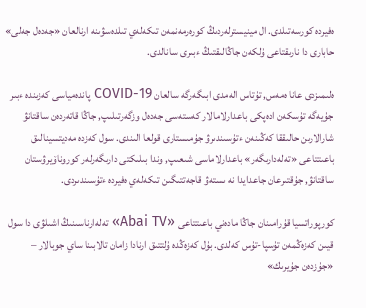ەفيردە كورسەتىلدى. ال مينيسترلەردىڭ كورەرمەنمەن تىكەلەي تىلدەسۋىنە ارنالعان «جەدەل جەلى» حابارى دا نارىقتاعى ۇلكەن جاڭالىقتىڭ ءبىرى سانالدى.

ەلىمىزدى عانا ەمەس, تۇتاس الەمدى ابىگەرگە سالعان COVID-19 پاندەمياسى كەزىندە ءبىر جۇيەگە تۇسكەن ادەپكى باعدارلامالار كەستەسى جەدەل وزگەرتىلىپ, جاڭا قاتەردەن ساقتانۋ شارالارىن حالىققا كەڭىنەن ءتۇسىندىرۋ جۇمىستارى قولعا الىندى. سول كەزدە مەديتسينالىق باعىتتاعى «تەلەدارىگەر» باعدارلاماسى شىعىپ, وندا بىلىكتى دارىگەرلەر كوروناۆيرۋستان ساقتانۋ, جۇقتىرعان جاعدايدا نە ىستەۋ قاجەتتىگىن تىكەلەي ەفيردە ءتۇسىندىردى.

كورپوراتسيا قۇرامىنان جاڭا مادەني باعىتتاعى «Abai TV» تەلەارناسىنىڭ اشىلۋى دا سول قيىن كەزەڭمەن تۇسپا-تۇس كەلدى. بۇل كەزەڭدە ۇلتتىق ارنادا زامان تالابىنا ساي جوبالار – «جۇزدەن جۇيرىك»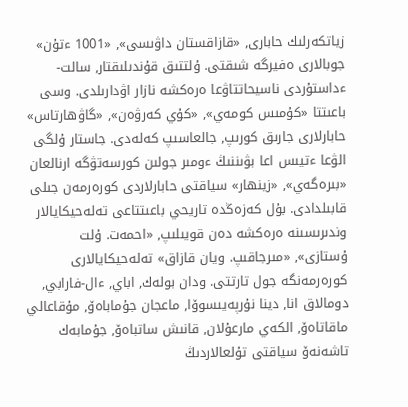زياتكەرلىك حابارى, «قازاقستان داۋىسى», «1001 ءتۇن» جوبالارى ەفيرگە شىقتى. ۇلتتىق قۇندىلىقتار, سالت-ءداستۇردى ناسيحاتتاۋعا ەرەكشە نازار اۋدارىلدى. وسى باعىتتا «كۇمىس كومەي», «كۇي كەرۋەن», «گاۋھارتاس» حابارلارى جارىق كورىپ, جالعاسىپ كەلەدى. جاستار ۇلگى الۋعا ءتيىس اعا بۋىننىڭ ءومىر جولىن كورسەتۋگە ارنالعان «بىرەگەي», «زينھار» سياقتى حابارلاردى كورەرمەن جىلى قابىلدادى. بۇل كەزەڭدە تاريحي باعىتتاعى تەلەحيكايالار وندىرىسىنە ەرەكشە دەن قويىلىپ, «احمەت. ۇلت ۇستازى», «مىرجاقىپ. ويان قازاق» تەلەحيكايالارى كورەرمەنگە جول تارتتى. ودان بولەك, اباي, ءال-فارابي, دومالاق انا, دينا نۇرپەيىسوۆا, ماعجان جۇماباەۆ, مۇقاعالي ماقاتاەۆ, الكەي مارعۇلان, قانىش ساتباەۆ, جۇمابەك تاشەنەۆ سياقتى تۇلعالاردىڭ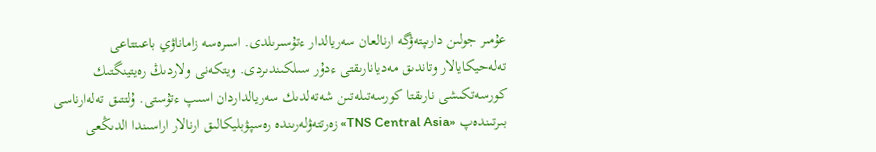عۇمىر جولىن دارىپتەۋگە ارنالعان سەريالدار ءتۇسىرىلدى. اسىرەسە زاماناۋي باعىتتاعى تەلەحيكايالار وتاندىق مەديانارىقتى ءدۇر سىلكىندىردى. ويتكەنى ولاردىڭ رەيتينگتىك كورسەتكىشى نارىقتا كورسەتىلەتىن شەتەلدىك سەريالداردان اسىپ ءتۇستى. ۇلتتىق تەلەارناسى بىرتىندەپ «TNS Central Asia» زەرتتەۋلەرىندە رەسپۋبليكالىق ارنالار اراسىندا الدىڭعى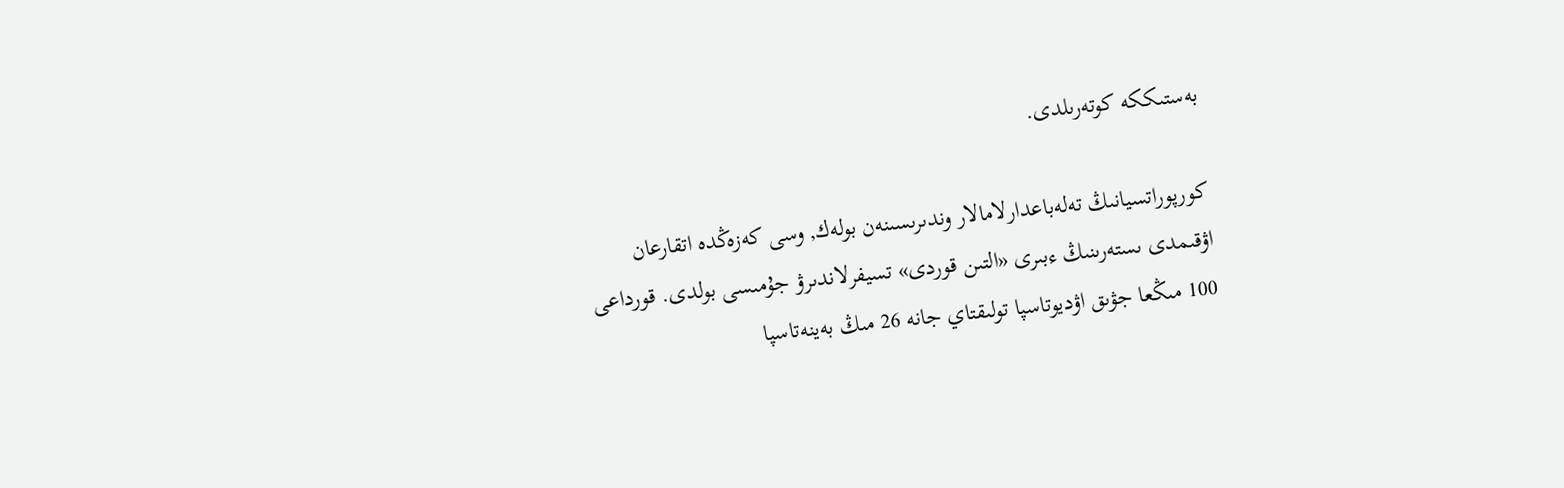بەستىككە كوتەرىلدى.

كورپوراتسيانىڭ تەلەباعدارلامالار وندىرىسىنەن بولەك, وسى كەزەڭدە اتقارعان اۋقىمدى ىستەرىنىڭ ءبىرى «التىن قوردى» تسيفرلاندىرۋ جۇمىسى بولدى. قورداعى 100 مىڭعا جۋىق اۋديوتاسپا تولىقتاي جانە 26 مىڭ بەينەتاسپا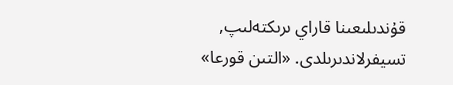قۇندىلىعىنا قاراي ىرىكتەلىپ, تسيفرلاندىرىلدى. «التىن قورعا»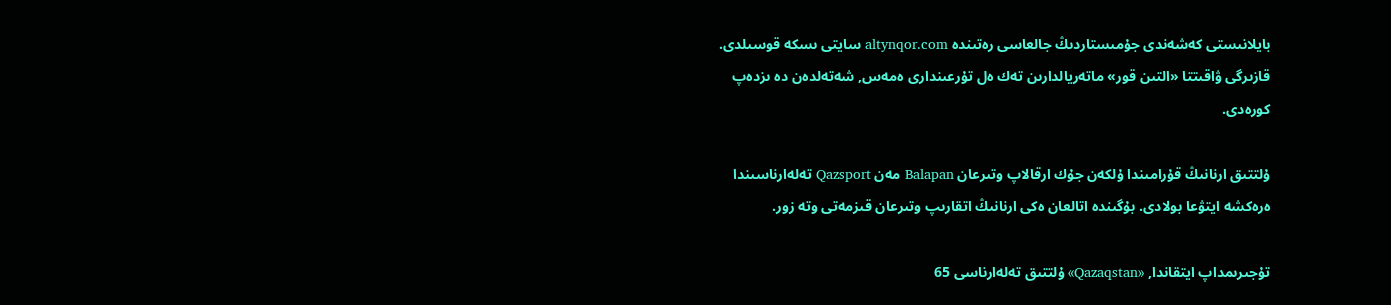بايلانىستى كەشەندى جۇمىستاردىڭ جالعاسى رەتىندە altynqor.com سايتى ىسكە قوسىلدى. قازىرگى ۋاقىتتا «التىن قور» ماتەريالدارىن تەك ەل تۇرعىندارى ەمەس, شەتەلدەن دە ىزدەپ كورەدى.

ۇلتتىق ارنانىڭ قۇرامىندا ۇلكەن جۇك ارقالاپ وتىرعان Balapan مەن Qazsport تەلەارناسىندا ەرەكشە ايتۋعا بولادى. بۇگىندە اتالعان ەكى ارنانىڭ اتقارىپ وتىرعان قىزمەتى وتە زور.

تۇجىرىمداپ ايتقاندا, «Qazaqstan» ۇلتتىق تەلەارناسى 65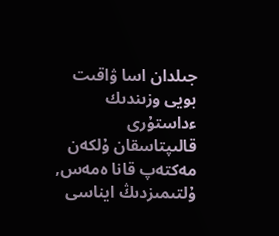جىلدان اسا ۋاقىت بويى وزىندىك ءداستۇرى قالىپتاسقان ۇلكەن مەكتەپ قانا ەمەس, ۇلتىمىزدىڭ ايناسى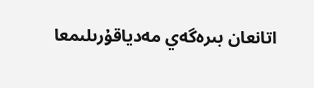اتانعان بىرەگەي مەدياقۇرىلىمعا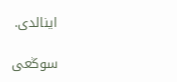اينالدى.

سوڭعى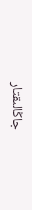جاڭالىقتار